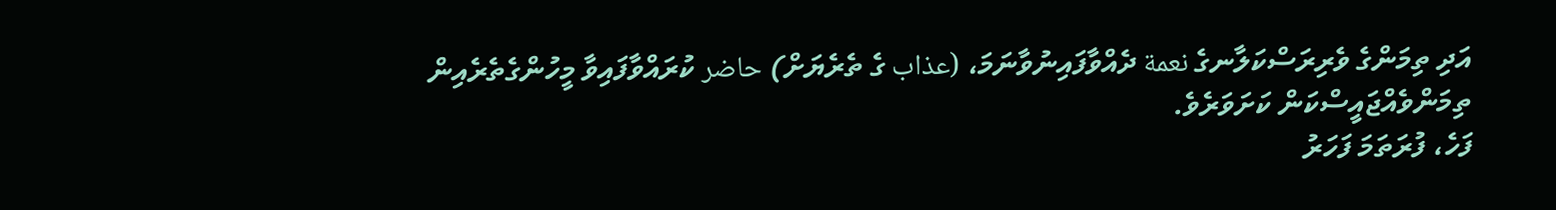އަދި ތިމަންގެ ވެރިރަސްކަލާނގެ نعمة ދެއްވާފައިނުވާނަމަ، (عذاب ގެ ތެރެޔަށް) حاضر ކުރައްވާފައިވާ މީހުންގެތެރެއިން ތިމަންވެއްޖައީސްކަން ކަށަވަރެވެ.
ފަހެ، ފުރަތަމަ ފަހަރު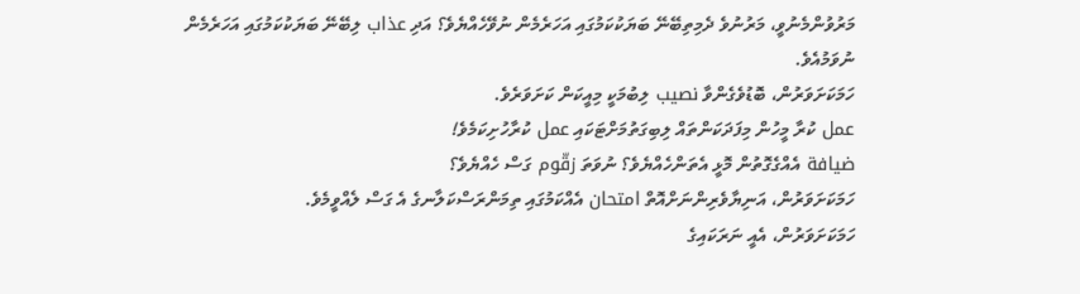މަރުވުންމެނުވީ، މަރުނުވެ ދެމިތިބޭނޭ ބަޔަކުކަމުގައި އަހަރެމެން ނުވޭހެއްޔެވެ؟ އަދި عذاب ލިބޭނޭ ބަޔަކުކަމުގައި އަހަރެމެން ނުވަމުއެވެ.
ހަމަކަށަވަރުން، ބޮޑުވެގެންވާ نصيب ލިބުމަކީ މިއީކަން ކަށަވަރެވެ.
عمل ކުރާ މީހުން މިފަދަކަންތައް ލިބިގަތުމަށްޓަކައި عمل ކުރާހުށިކަމެވެ!
ضيافة އެއްގެގޮތުން މޮޅީ އެތަންހެއްޔެވެ؟ ނުވަތަ زقّوم ގަސް ހެއްޔެވެ؟
ހަމަކަށަވަރުން، އަނިޔާވެރިންނަށްއޮތް امتحان އެއްކަމުގައި ތިމަންރަސްކަލާނގެ އެ ގަސް ލެއްވީމެވެ.
ހަމަކަށަވަރުން، އެއީ ނަރަކައިގެ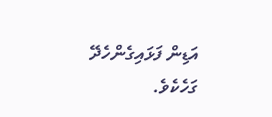އަޑިން ފަޅައިގެންހެދޭ ގަހެކެވެ.